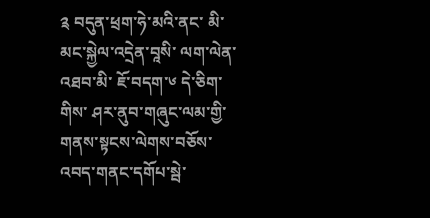༉ བདུན་ཕྲག་ཧེ་མའི་ནང་ མི་མང་སྐྱེལ་འདྲེན་བཱསི་ ལག་ལེན་འཐབ་མི་ ཇོ་བདག་༦ དེ་ཅིག་གིས་ ཤར་ནུབ་གཞུང་ལམ་གྱི་ གནས་སྟངས་ལེགས་བཅོས་འབད་གནང་དགོཔ་སྦེ་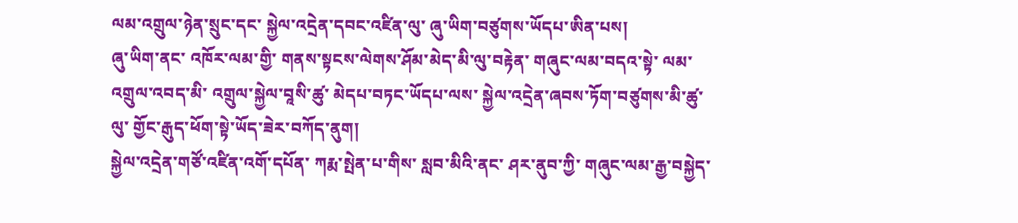ལམ་འགྲུལ་ཉེན་སྲུང་དང་ སྐྱེལ་འདྲེན་དབང་འཛིན་ལུ་ ཞུ་ཡིག་བཙུགས་ཡོདཔ་ཨིན་པས།
ཞུ་ཡིག་ནང་ འཁོར་ལམ་གྱི་ གནས་སྟངས་ལེགས་ཤོམ་མེད་མི་ལུ་བརྟེན་ གཞུང་ལམ་བདའ་སྟེ་ ལམ་འགྲུལ་འབད་མི་ འགྲུལ་སྐྱེལ་བཱསི་ཚུ་ མེདཔ་བཏང་ཡོདཔ་ལས་ སྐྱེལ་འདྲེན་ཞབས་ཏོག་བཙུགས་མི་ཚུ་ལུ་ གྱོང་རྒུད་ཕོག་སྟེ་ཡོད་ཟེར་བཀོད་ནུག།
སྐྱེལ་འདྲེན་གཙོ་འཛིན་འགོ་དཔོན་ ཀརྨ་སྤེན་པ་གིས་ སླབ་མིའི་ནང་ ཤར་ནུབ་ཀྱི་ གཞུང་ལམ་རྒྱ་བསྐྱེད་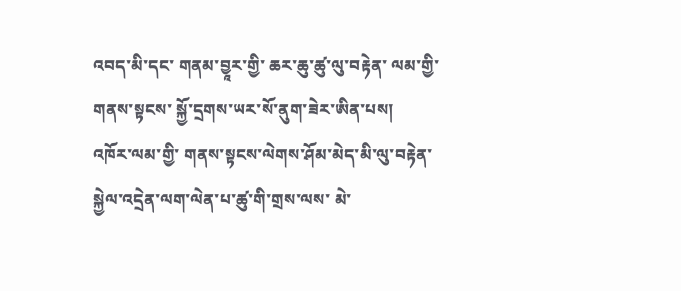འབད་མི་དང་ གནམ་བྱཱར་གྱི་ ཆར་ཆུ་ཚུ་ལུ་བརྟེན་ ལམ་གྱི་གནས་སྟངས་ སྐྱོ་དྲགས་ཡར་སོ་ནུག་ཟེར་ཨིན་པས།
འཁོར་ལམ་གྱི་ གནས་སྟངས་ལེགས་ཤོམ་མེད་མི་ལུ་བརྟེན་ སྐྱེལ་འདྲེན་ལག་ལེན་པ་ཚུ་གི་གྲས་ལས་ མེ་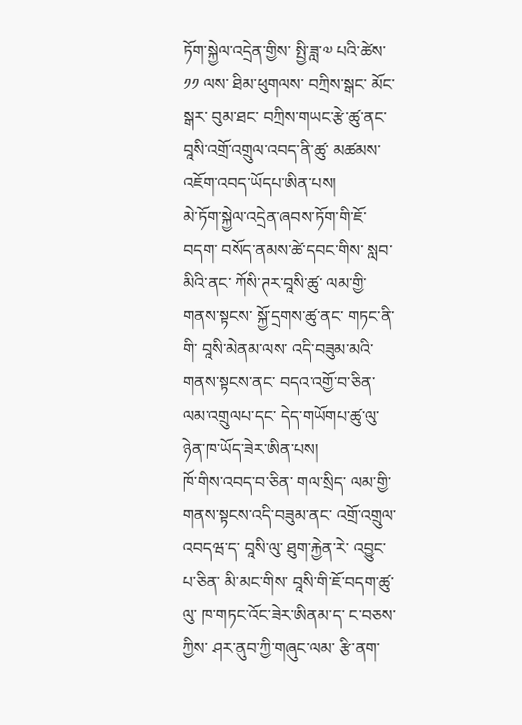ཏོག་སྐྱེལ་འདྲེན་གྱིས་ སྤྱི་ཟླ་༧ པའི་ཚེས་༡༡ ལས་ ཐིམ་ཕུགལས་ བཀྲིས་སྒང་ མོང་སྒར་ བུམ་ཐང་ བཀྲིས་གཡང་རྩེ་ཚུ་ནང་ བཱསི་འགྲོ་འགྲུལ་འབད་ནི་ཚུ་ མཚམས་འཇོག་འབད་ཡོདཔ་ཨིན་པས།
མེ་ཏོག་སྐྱེལ་འདྲེན་ཞབས་ཏོག་གི་ཇོ་བདག་ བསོད་ནམས་ཚེ་དབང་གིས་ སླབ་མིའི་ནང་ ཀོསི་ཊར་བཱསི་ཚུ་ ལམ་གྱི་གནས་སྟངས་ སྐྱོ་དྲགས་ཚུ་ནང་ གཏང་ནི་གི་ བཱསི་མེནམ་ལས་ འདི་བཟུམ་མའི་ གནས་སྟངས་ནང་ བདའ་འགྱོ་བ་ཅིན་ ལམ་འགྲུལཔ་དང་ དེད་གཡོགཔ་ཚུ་ལུ་ ཉེན་ཁ་ཡོད་ཟེར་ཨིན་པས།
ཁོ་གིས་འབད་བ་ཅིན་ གལ་སྲིད་ ལམ་གྱི་གནས་སྟངས་འདི་བཟུམ་ནང་ འགྲོ་འགྲུལ་འབདཝ་ད་ བཱསི་ལུ་ ཐུག་རྐྱེན་རེ་ འབྱུང་པ་ཅིན་ མི་མང་གིས་ བཱསི་གི་ཇོ་བདག་ཚུ་ལུ་ ཁ་གཏང་འོང་ཟེར་ཨིནམ་ད་ ང་བཅས་ཀྱིས་ ཤར་ནུབ་ཀྱི་གཞུང་ལམ་ རྩི་ནག་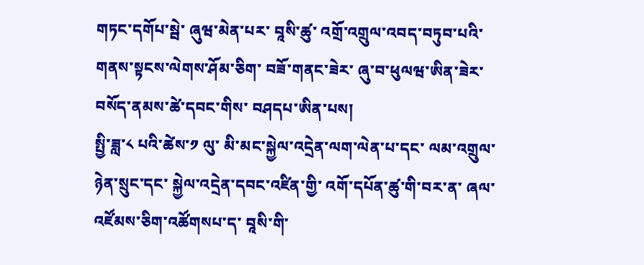གཏང་དགོཔ་སྦེ་ ཞུཝ་མེན་པར་ བཱསི་ཚུ་ འགྲོ་འགྲུལ་འབད་བཏུབ་པའི་ གནས་སྟངས་ལེགས་ཤོམ་ཅིག་ བཟོ་གནང་ཟེར་ ཞུ་བ་ཕུལཝ་ཨིན་ཟེར་ བསོད་ནམས་ཚེ་དབང་གིས་ བཤདཔ་ཨིན་པས།
སྤྱི་ཟླ་༨ པའི་ཚེས་༡ ལུ་ མི་མང་སྐྱེལ་འདྲེན་ལག་ལེན་པ་དང་ ལམ་འགྲུལ་ཉེན་སྲུང་དང་ སྐྱེལ་འདྲེན་དབང་འཛིན་གྱི་ འགོ་དཔོན་ཚུ་གི་བར་ན་ ཞལ་འཛོམས་ཅིག་འཚོགསཔ་ད་ བཱསི་གི་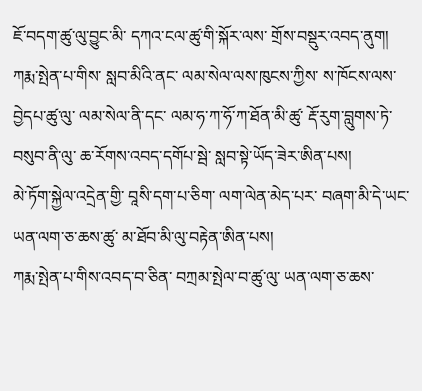ཇོ་བདག་ཚུ་ལུ་བྱུང་མི་ དཀའ་ངལ་ཚུ་གི་སྐོར་ལས་ གྲོས་བསྡུར་འབད་ནུག།
ཀརྨ་སྤེན་པ་གིས་ སླབ་མིའི་ནང་ ལམ་སེལ་ལས་ཁུངས་ཀྱིས་ ས་ཁོངས་ལས་བྱེདཔ་ཚུ་ལུ་ ལམ་སེལ་ནི་དང་ ལམ་ཧ་ཀ་ཧོ་ཀ་ཐོན་མི་ཚུ་ རྡོ་རུག་བླུགས་ཏེ་ བསུབ་ནི་ལུ་ ཆ་རོགས་འབད་དགོཔ་སྦེ་ སླབ་སྟེ་ཡོད་ཟེར་ཨིན་པས།
མེ་ཏོག་སྐྱེལ་འདྲེན་གྱི་ བཱསི་དག་པ་ཅིག་ ལག་ལེན་མེད་པར་ བཞག་མི་དེ་ཡང་ ཡན་ལག་ཅ་ཆས་ཚུ་ མ་ཐོབ་མི་ལུ་བརྟེན་ཨིན་པས།
ཀརྨ་སྤེན་པ་གིས་འབད་བ་ཅིན་ བཀྲམ་སྤེལ་བ་ཚུ་ལུ་ ཡན་ལག་ཅ་ཆས་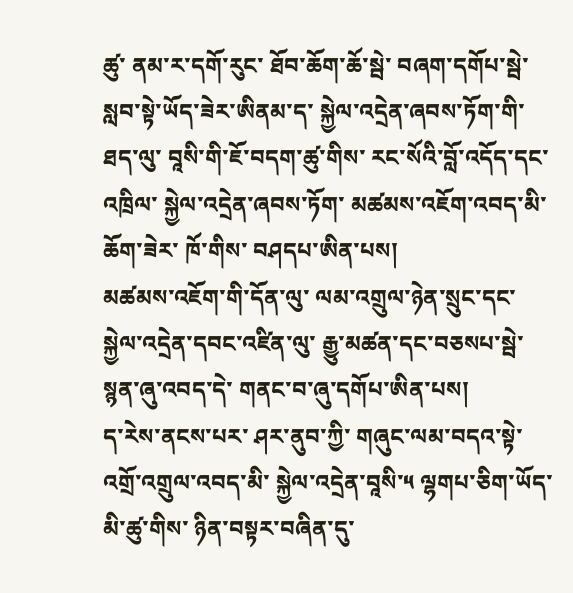ཚུ་ ནམ་ར་དགོ་རུང་ ཐོབ་ཆོག་ཆོ་སྦེ་ བཞག་དགོཔ་སྦེ་ སླབ་སྟེ་ཡོད་ཟེར་ཨིནམ་ད་ སྐྱེལ་འདྲེན་ཞབས་ཏོག་གི་ཐད་ལུ་ བཱསི་གི་ཇོ་བདག་ཚུ་གིས་ རང་སོའི་བློ་འདོད་དང་འཁྲིལ་ སྐྱེལ་འདྲེན་ཞབས་ཏོག་ མཚམས་འཇོག་འབད་མི་ཆོག་ཟེར་ ཁོ་གིས་ བཤདཔ་ཨིན་པས།
མཚམས་འཇོག་གི་དོན་ལུ་ ལམ་འགྲུལ་ཉེན་སྲུང་དང་ སྐྱེལ་འདྲེན་དབང་འཛིན་ལུ་ རྒྱུ་མཚན་དང་བཅསཔ་སྦེ་ སྙན་ཞུ་འབད་དེ་ གནང་བ་ཞུ་དགོཔ་ཨིན་པས།
ད་རེས་ནངས་པར་ ཤར་ནུབ་ཀྱི་ གཞུང་ལམ་བདའ་སྟེ་ འགྲོ་འགྲུལ་འབད་མི་ སྐྱེལ་འདྲེན་བཱསི་༥ ལྷགཔ་ཅིག་ཡོད་མི་ཚུ་གིས་ ཉིན་བསྟར་བཞིན་དུ་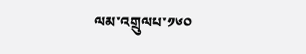ལམ་འགྲུལཔ་༡༦༠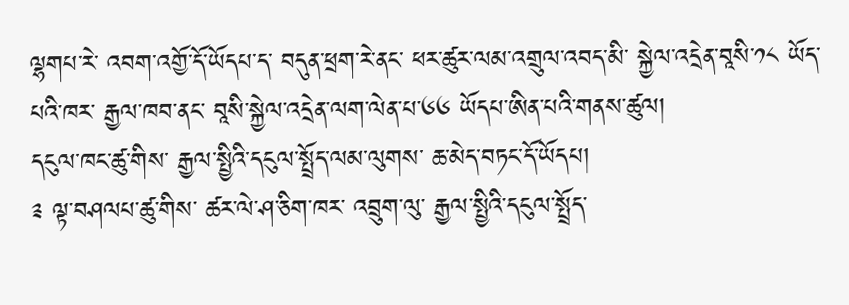ལྷགཔ་རེ་ འབག་འགྱོ་དོ་ཡོདཔ་ད་ བདུན་ཕྲག་རེ་ནང་ ཕར་ཚུར་ལམ་འགྲུལ་འབད་མི་ སྐྱེལ་འདྲེན་བཱསི་༡༨ ཡོད་པའི་ཁར་ རྒྱལ་ཁབ་ནང་ བཱསི་སྐྱེལ་འདྲེན་ལག་ལེན་པ་༦༦ ཡོདཔ་ཨིན་པའི་གནས་ཚུལ།
དངུལ་ཁང་ཚུ་གིས་ རྒྱལ་སྤྱིའི་དངུལ་སྤྲོད་ལམ་ལུགས་ ཆ་མེད་བཏང་དོ་ཡོདཔ།
༉ ལྟ་བཤལཔ་ཚུ་གིས་ ཚར་ལེ་ཤ་ཅིག་ཁར་ འབྲུག་ལུ་ རྒྱལ་སྤྱིའི་དངུལ་སྤྲོད་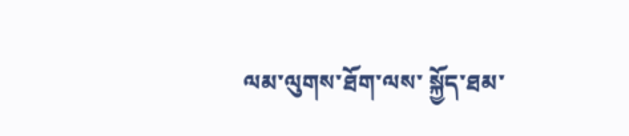ལམ་ལུགས་ཐོག་ལས་ སྐྱོད་ཐམ་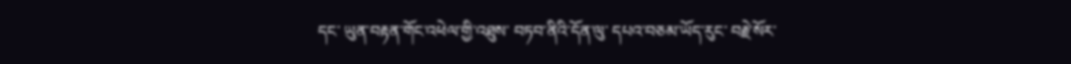དང་ ཡུན་བརྟན་གོང་འཕེལ་གྱི་འཐུས་ བཏབ་ནིའི་དོན་ལུ་ དཔའ་བཅམ་ཡོད་རུང་ བརྗེ་སོར་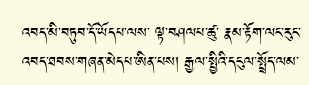འབད་མི་བཏུབ་དོ་ཡོདཔ་ལས་ ལྟ་བཤལཔ་ཚུ་ རྣམ་རྟོག་ལང་རུང་ འབད་ཐབས་གཞན་མེདཔ་ཨིན་པས། རྒྱལ་སྤྱིའི་དངུལ་སྤྲོད་ལམ་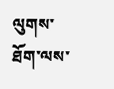ལུགས་ཐོག་ལས་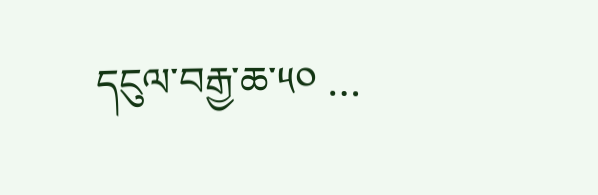དངུལ་བརྒྱ་ཆ་༥༠ …